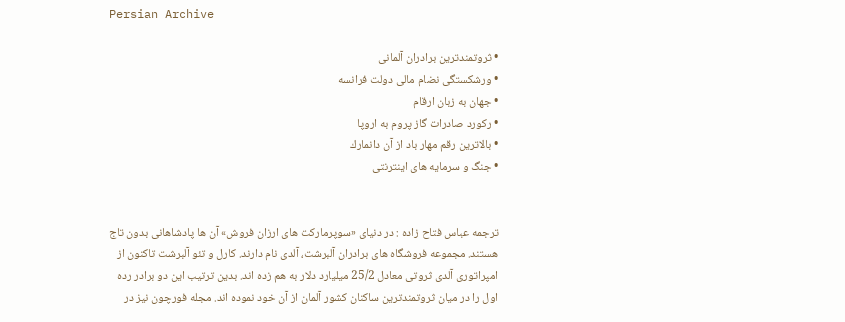Persian Archive

• ثروتمندترين برادران آلمانی
• ورشکستگی نضام مالی دولت فرانسه
• جهان به زبان ارقام
• ركورد صادرات گاز پروم به اروپا
• بالاترين رقم مهار باد از آن دانمارك
• جنگ و سرمايه های اينترنتی


ترجمه عباس فتاح زاده : در دنيای «سوپرماركت های ارزان فروش» آن ها پادشاهانی بدون تاج هستند. مجموعه فروشگاه های برادران آلبرشت، آلدی نام دارند. كارل و تئو آلبرشت تاكنون از امپراتوری آلدی ثروتی معادل 25/2 ميليارد دلار به هم زده اند. بدين ترتيب اين دو برادر رده اول را در ميان ثروتمندترين ساكنان كشور آلمان از آن خود نموده اند. مجله فورچون نيز در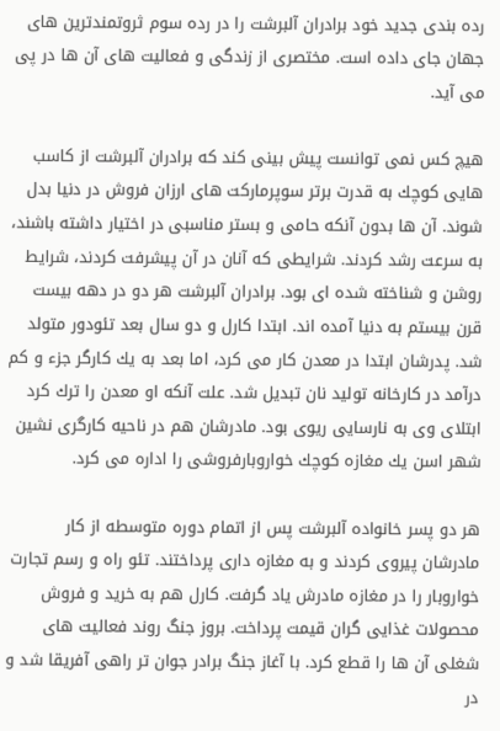رده بندی جديد خود برادران آلبرشت را در رده سوم ثروتمندترين های جهان جای داده است. مختصری از زندگی و فعاليت های آن ها در پی می آيد.

هيچ كس نمی توانست پيش بينی كند كه برادران آلبرشت از كاسب هايی كوچك به قدرت برتر سوپرماركت های ارزان فروش در دنيا بدل شوند. آن ها بدون آنكه حامی و بستر مناسبی در اختيار داشته باشند، به سرعت رشد كردند. شرايطی كه آنان در آن پيشرفت كردند، شرايط روشن و شناخته شده ای بود. برادران آلبرشت هر دو در دهه بيست قرن بيستم به دنيا آمده اند. ابتدا كارل و دو سال بعد تئودور متولد شد. پدرشان ابتدا در معدن كار می كرد، اما بعد به يك كارگر جزء و كم درآمد در كارخانه توليد نان تبديل شد. علت آنكه او معدن را ترك كرد ابتلای وی به نارسايی ريوی بود. مادرشان هم در ناحيه كارگری نشين شهر اسن يك مغازه كوچك خواروبارفروشی را اداره می كرد.

هر دو پسر خانواده آلبرشت پس از اتمام دوره متوسطه از كار مادرشان پيروی كردند و به مغازه داری پرداختند. تئو راه و رسم تجارت خواروبار را در مغازه مادرش ياد گرفت. كارل هم به خريد و فروش محصولات غذايی گران قيمت پرداخت. بروز جنگ روند فعاليت های شغلی آن ها را قطع كرد. با آغاز جنگ برادر جوان تر راهی آفريقا شد و در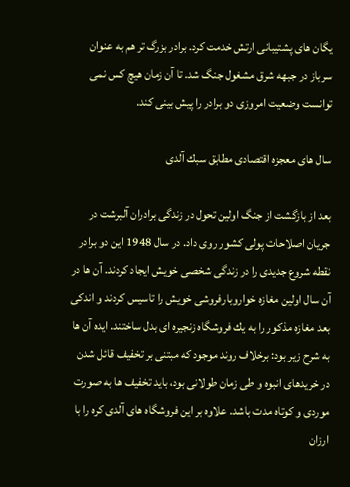يگان های پشتيبانی ارتش خدمت كرد. برادر بزرگ تر هم به عنوان سرباز در جبهه شرق مشغول جنگ شد. تا آن زمان هيچ كس نمی توانست وضعيت امروزی دو برادر را پيش بينی كند.

سال های معجزه اقتصادی مطابق سبك آلدی

بعد از بازگشت از جنگ اولين تحول در زندگی برادران آلبرشت در جريان اصلاحات پولی كشور روی داد. در سال 1948 اين دو برادر نقطه شروع جديدی را در زندگی شخصی خويش ايجاد كردند. آن ها در آن سال اولين مغازه خواروبارفروشی خويش را تاسيس كردند و اندكی بعد مغازه مذكور را به يك فروشگاه زنجيره ای بدل ساختند. ايده آن ها به شرح زير بود: برخلاف روند موجود كه مبتنی بر تخفيف قائل شدن در خريدهای انبوه و طی زمان طولانی بود، بايد تخفيف ها به صورت موردی و كوتاه مدت باشد. علاوه بر اين فروشگاه های آلدی كره را با ارزان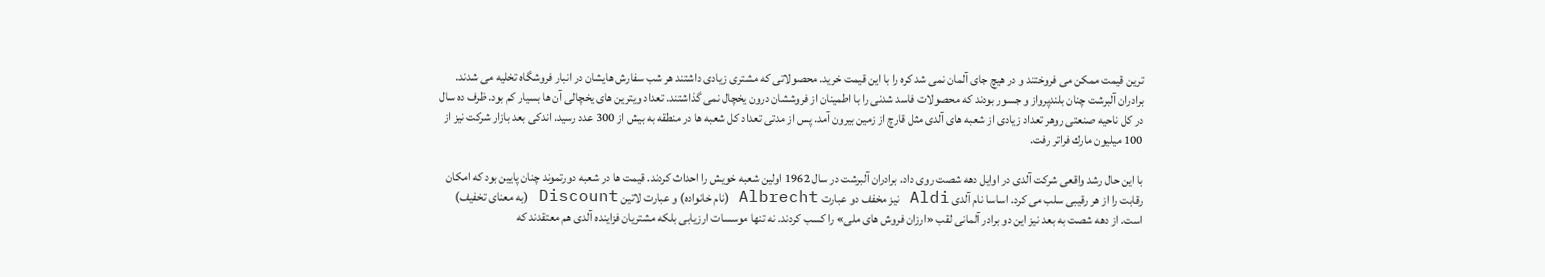ترين قيمت ممكن می فروختند و در هيچ جای آلمان نمی شد كره را با اين قيمت خريد. محصولاتی كه مشتری زيادی داشتند هر شب سفارش هايشان در انبار فروشگاه تخليه می شدند. برادران آلبرشت چنان بلندپرواز و جسور بودند كه محصولات فاسد شدنی را با اطمينان از فروششان درون يخچال نمی گذاشتند. تعداد ويترين های يخچالی آن ها بسيار كم بود. ظرف ده سال در كل ناحيه صنعتی روهر تعداد زيادی از شعبه های آلدی مثل قارچ از زمين بيرون آمد. پس از مدتی تعداد كل شعبه ها در منطقه به بيش از 300 عدد رسيد. اندكی بعد بازار شركت نيز از 100 ميليون مارك فراتر رفت.

با اين حال رشد واقعی شركت آلدی در اوايل دهه شصت روی داد. برادران آلبرشت در سال 1962 اولين شعبه خويش را احداث كردند. قيمت ها در شعبه دورتموند چنان پايين بود كه امكان رقابت را از هر رقيبی سلب می كرد. اساسا نام آلدی Aldi نيز مخفف دو عبارت Albrecht (نام خانواده) و عبارت لاتين Discount (به معنای تخفيف) است. از دهه شصت به بعد نيز اين دو برادر آلمانی لقب «ارزان فروش های ملی» را كسب كردند. نه تنها موسسات ارزيابی بلكه مشتريان فزاينده آلدی هم معتقدند كه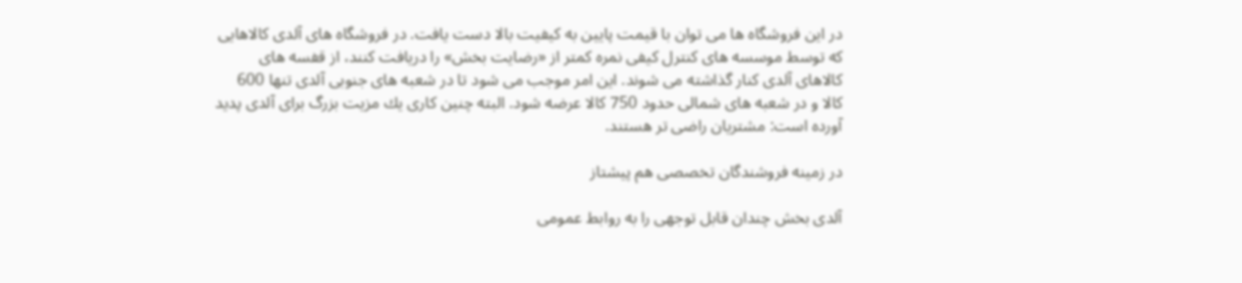در اين فروشگاه ها می توان با قيمت پايين به كيفيت بالا دست يافت. در فروشگاه های آلدی كالاهايی كه توسط موسسه های كنترل كيفی نمره كمتر از «رضايت بخش» را دريافت كنند، از قفسه های كالاهای آلدی كنار گذاشته می شوند. اين امر موجب می شود تا در شعبه های جنوبی آلدی تنها 600 كالا و در شعبه های شمالی حدود 750 كالا عرضه شود. البته چنين كاری يك مزيت بزرگ برای آلدی پديد آورده است: مشتريان راضی تر هستند.

در زمينه فروشندگان تخصصی هم پيشتاز

آلدی بخش چندان قابل توجهی را به روابط عمومی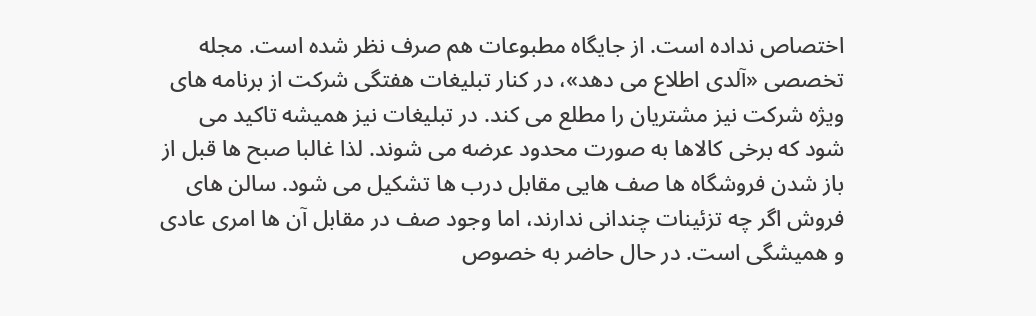اختصاص نداده است. از جايگاه مطبوعات هم صرف نظر شده است. مجله تخصصی «آلدی اطلاع می دهد»، در كنار تبليغات هفتگی شركت از برنامه های ويژه شركت نيز مشتريان را مطلع می كند. در تبليغات نيز هميشه تاكيد می شود كه برخی كالاها به صورت محدود عرضه می شوند. لذا غالبا صبح ها قبل از باز شدن فروشگاه ها صف هايی مقابل درب ها تشكيل می شود. سالن های فروش اگر چه تزئينات چندانی ندارند، اما وجود صف در مقابل آن ها امری عادی و هميشگی است. در حال حاضر به خصوص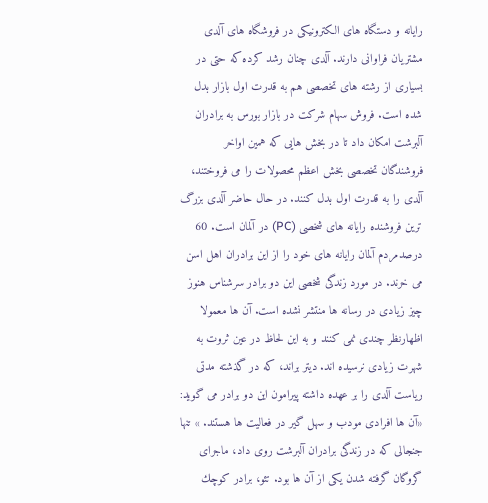رايانه و دستگاه های الكترونيكی در فروشگاه های آلدی مشتريان فراوانی دارند. آلدی چنان رشد كرده كه حتی در بسياری از رشته های تخصصی هم به قدرت اول بازار بدل شده است. فروش سهام شركت در بازار بورس به برادران آلبرشت امكان داد تا در بخش هايی كه همين اواخر فروشندگان تخصصی بخش اعظم محصولات را می فروختند، آلدی را به قدرت اول بدل كنند. در حال حاضر آلدی بزرگ ترين فروشنده رايانه های شخصی (PC) در آلمان است. 60 درصدمردم آلمان رايانه های خود را از اين برادران اهل اسن می خرند. در مورد زندگی شخصی اين دو برادر سرشناس هنوز چيز زيادی در رسانه ها منتشر نشده است. آن ها معمولا اظهارنظر چندی نمی كنند و به اين لحاظ در عين ثروت به شهرت زيادی نرسيده اند. ديتر براند، كه در گذشته مدتی رياست آلدی را بر عهده داشته پيرامون اين دو برادر می گويد: «آن ها افرادی مودب و سهل گير در فعاليت ها هستند. » تنها جنجالی كه در زندگی برادران آلبرشت روی داد، ماجرای گروگان گرفته شدن يكی از آن ها بود. تئو، برادر كوچك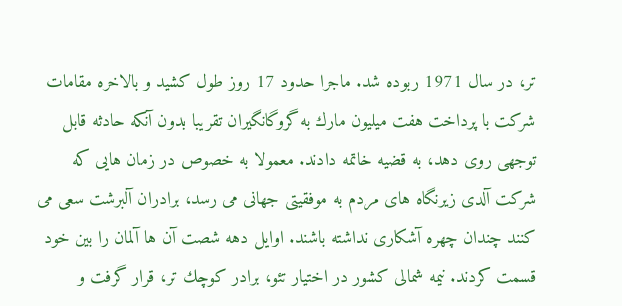تر، در سال 1971 ربوده شد. ماجرا حدود 17 روز طول كشيد و بالاخره مقامات شركت با پرداخت هفت ميليون مارك به گروگانگيران تقريبا بدون آنكه حادثه قابل توجهی روی دهد، به قضيه خاتمه دادند. معمولا به خصوص در زمان هايی كه شركت آلدی زيرنگاه های مردم به موفقيتی جهانی می رسد، برادران آلبرشت سعی می كنند چندان چهره آشكاری نداشته باشند. اوايل دهه شصت آن ها آلمان را بين خود قسمت كردند. نيمه شمالی كشور در اختيار تئو، برادر كوچك تر، قرار گرفت و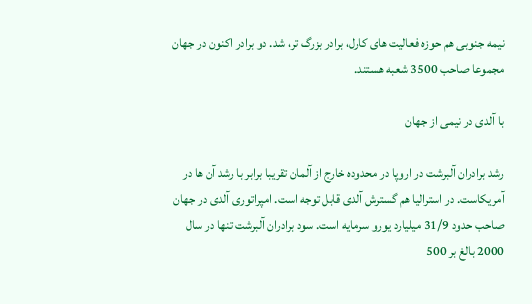نيمه جنوبی هم حوزه فعاليت های كارل، برادر بزرگ تر، شد. دو برادر اكنون در جهان مجموعا صاحب 3500 شعبه هستند.

با آلدی در نيمی از جهان

رشد برادران آلبرشت در اروپا در محدوده خارج از آلمان تقريبا برابر با رشد آن ها در آمريكاست. در استراليا هم گسترش آلدی قابل توجه است. امپراتوری آلدی در جهان صاحب حدود 31/9 ميليارد يورو سرمايه است. سود برادران آلبرشت تنها در سال 2000 بالغ بر 500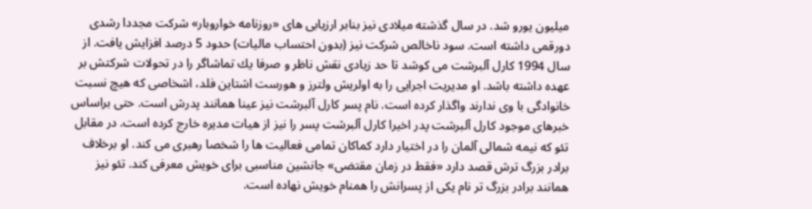ميليون يورو شد. در سال گذشته ميلادی نيز بنابر ارزيابی های «روزنامه خواروبار» شركت مجددا رشدی دورقمی داشته است. سود ناخالص شركت نيز (بدون احتساب ماليات) حدود 5 درصد افزايش يافت. از سال 1994 كارل آلبرشت می كوشد تا حد زيادی نقش ناظر و صرفا يك تماشاگر را در تحولات شركتش بر عهده داشته باشد. او مديريت اجرايی را به اولريش ولترز و هورست اشتاين فلد، اشخاصی كه هيچ نسبت خانوادگی با وی ندارند واگذار كرده است. نام پسر كارل آلبرشت نيز عينا همانند پدرش است. حتی براساس خبرهای موجود كارل آلبرشت پدر اخيرا كارل آلبرشت پسر را نيز از هيات مديره خارج كرده است. در مقابل تئو كه نيمه شمالی آلمان را در اختيار دارد كماكان تمامی فعاليت ها را شخصا رهبری می كند. او برخلاف برادر بزرگ ترش قصد دارد «فقط در زمان مقتضی» جانشين مناسبی برای خويش معرفی كند. تئو نيز همانند برادر بزرگ تر نام يكی از پسرانش را همنام خويش نهاده است.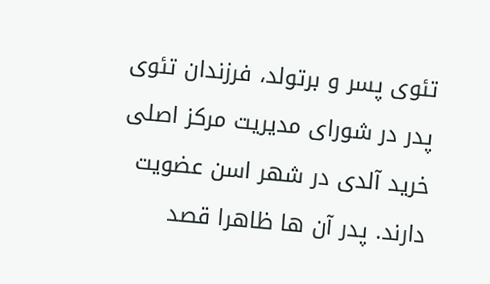تئوی پسر و برتولد، فرزندان تئوی پدر در شورای مديريت مركز اصلی خريد آلدی در شهر اسن عضويت دارند. پدر آن ها ظاهرا قصد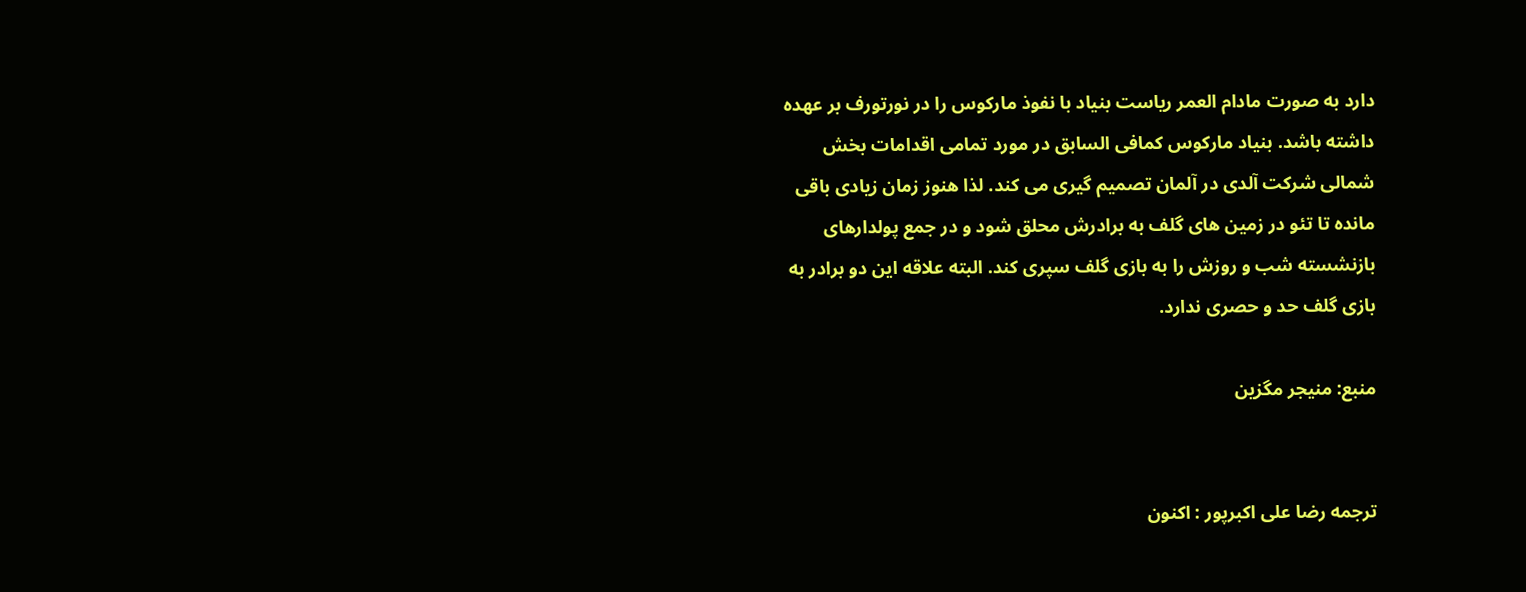دارد به صورت مادام العمر رياست بنياد با نفوذ ماركوس را در نورتورف بر عهده داشته باشد. بنياد ماركوس كمافی السابق در مورد تمامی اقدامات بخش شمالی شركت آلدی در آلمان تصميم گيری می كند. لذا هنوز زمان زيادی باقی مانده تا تئو در زمين های گلف به برادرش محلق شود و در جمع پولدارهای بازنشسته شب و روزش را به بازی گلف سپری كند. البته علاقه اين دو برادر به بازی گلف حد و حصری ندارد.

منبع: منيجر مگزين


ترجمه رضا علی اکبرپور : اكنون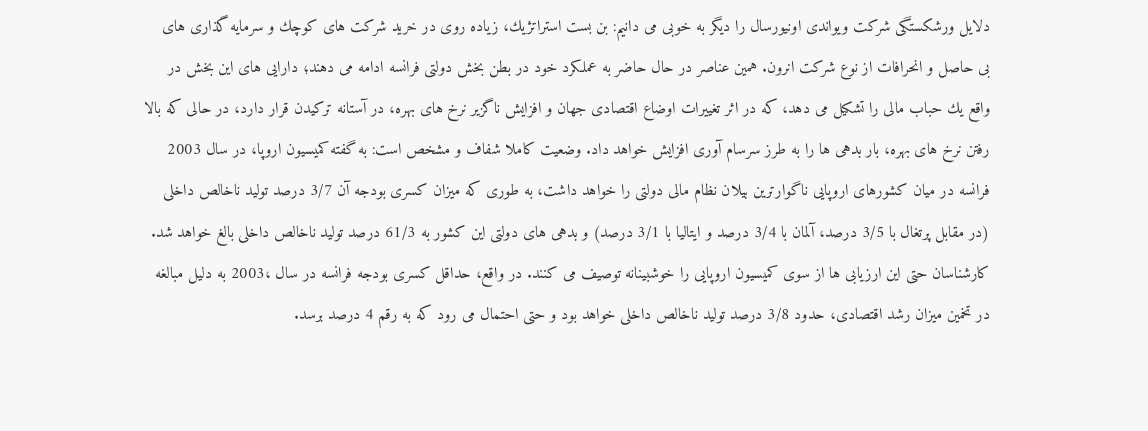دلايل ورشكستگی شركت ويواندی اونيورسال را ديگر به خوبی می دانيم: بن بست استراتژيك، زياده روی در خريد شركت های كوچك و سرمايه گذاری های بی حاصل و انحرافات از نوع شركت انرون. همين عناصر در حال حاضر به عملكرد خود در بطن بخش دولتی فرانسه ادامه می دهند؛ دارايی های اين بخش در واقع يك حباب مالی را تشكيل می دهد، كه در اثر تغييرات اوضاع اقتصادی جهان و افزايش ناگزير نرخ های بهره، در آستانه تركيدن قرار دارد، در حالی كه بالا رفتن نرخ های بهره، بار بدهی ها را به طرز سرسام آوری افزايش خواهد داد. وضعيت كاملا شفاف و مشخص است: به گفته كميسيون اروپا، در سال 2003 فرانسه در ميان كشورهای اروپايی ناگوارترين بيلان نظام مالی دولتی را خواهد داشت، به طوری كه ميزان كسری بودجه آن 3/7 درصد توليد ناخالص داخلی (در مقابل پرتغال با 3/5 درصد، آلمان با 3/4 درصد و ايتاليا با 3/1 درصد) و بدهی های دولتی اين كشور به 61/3 درصد توليد ناخالص داخلی بالغ خواهد شد. كارشناسان حتی اين ارزيابی ها از سوی كميسيون اروپايی را خوشبينانه توصيف می كنند. در واقع، حداقل كسری بودجه فرانسه در سال ،2003 به دليل مبالغه در تخمين ميزان رشد اقتصادی، حدود 3/8 درصد توليد ناخالص داخلی خواهد بود و حتی احتمال می رود كه به رقم 4 درصد برسد.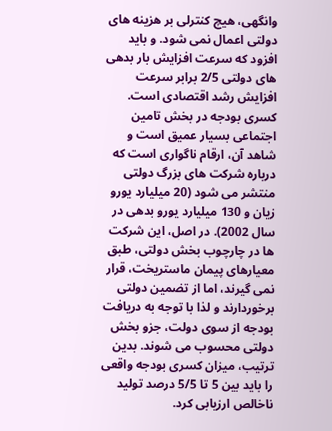وانگهی، هيچ كنترلی بر هزينه های دولتی اعمال نمی شود. و بايد افزود كه سرعت افزايش بار بدهی های دولتی 2/5 برابر سرعت افزايش رشد اقتصادی است. كسری بودجه در بخش تامين اجتماعی بسيار عميق است و شاهد آن، ارقام ناگواری است كه درباره شركت های بزرگ دولتی منتشر می شود (20 ميليارد يورو زيان و 130 ميليارد يورو بدهی در سال 2002). در اصل، اين شركت ها در چارچوب بخش دولتی، طبق معيارهای پيمان ماستريخت، قرار نمی گيرند، اما از تضمين دولتی برخوردارند و لذا با توجه به دريافت بودجه از سوی دولت، جزو بخش دولتی محسوب می شوند. بدين ترتيب، ميزان كسری بودجه واقعی را بايد بين 5 تا 5/5 درصد توليد ناخالص ارزيابی كرد.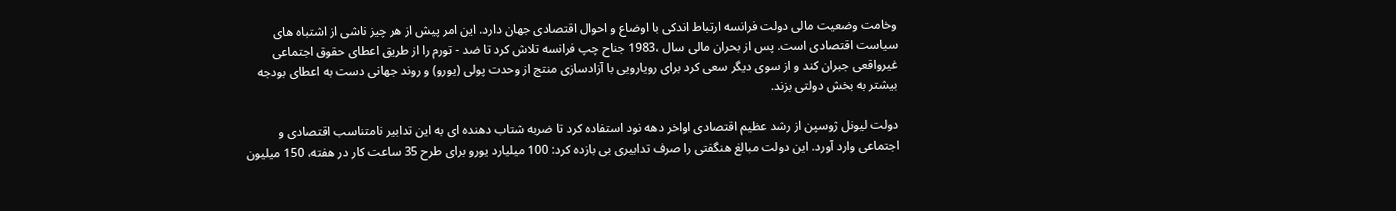وخامت وضعيت مالی دولت فرانسه ارتباط اندكی با اوضاع و احوال اقتصادی جهان دارد. اين امر پيش از هر چيز ناشی از اشتباه های سياست اقتصادی است. پس از بحران مالی سال ،1983 جناح چپ فرانسه تلاش كرد تا ضد - تورم را از طريق اعطای حقوق اجتماعی غيرواقعی جبران كند و از سوی ديگر سعی كرد برای رويارويی با آزادسازی منتج از وحدت پولی (يورو) و روند جهانی دست به اعطای بودجه بيشتر به بخش دولتی بزند.

دولت ليونل ژوسپن از رشد عظيم اقتصادی اواخر دهه نود استفاده كرد تا ضربه شتاب دهنده ای به اين تدابير نامتناسب اقتصادی و اجتماعی وارد آورد. اين دولت مبالغ هنگفتی را صرف تدابيری بی بازده كرد: 100 ميليارد يورو برای طرح 35 ساعت كار در هفته، 150 ميليون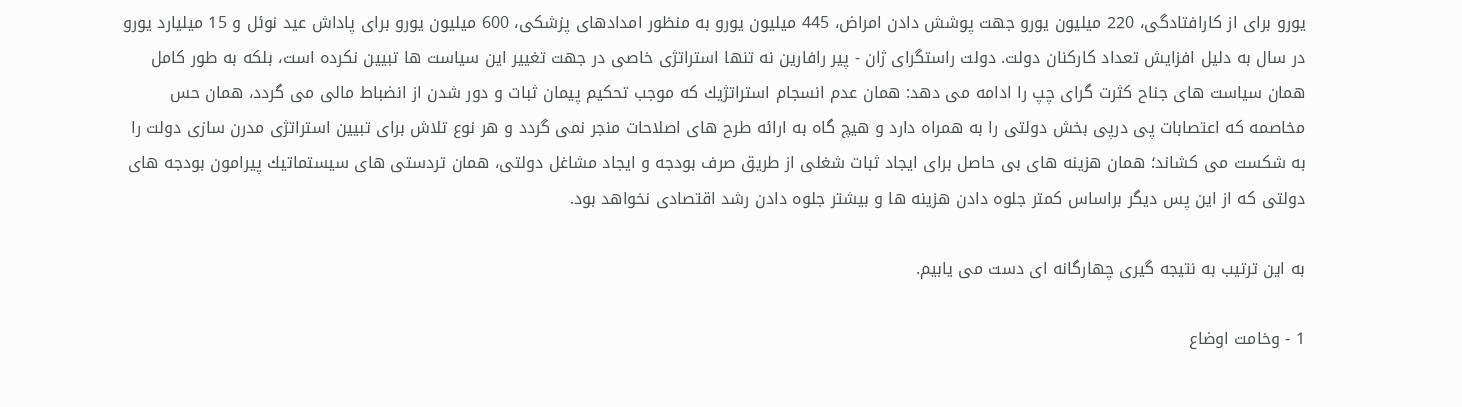يورو برای از كارافتادگی، 220 ميليون يورو جهت پوشش دادن امراض، 445 ميليون يورو به منظور امدادهای پزشكی، 600 ميليون يورو برای پاداش عيد نوئل و 15 ميليارد يورو در سال به دليل افزايش تعداد كاركنان دولت. دولت راستگرای ژان - پير رافارين نه تنها استراتژی خاصی در جهت تغيير اين سياست ها تبيين نكرده است، بلكه به طور كامل همان سياست های جناح كثرت گرای چپ را ادامه می دهد: همان عدم انسجام استراتژيك كه موجب تحكيم پيمان ثبات و دور شدن از انضباط مالی می گردد، همان حس مخاصمه كه اعتصابات پی درپی بخش دولتی را به همراه دارد و هيچ گاه به ارائه طرح های اصلاحات منجر نمی گردد و هر نوع تلاش برای تبيين استراتژی مدرن سازی دولت را به شكست می كشاند؛ همان هزينه های بی حاصل برای ايجاد ثبات شغلی از طريق صرف بودجه و ايجاد مشاغل دولتی، همان تردستی های سيستماتيك پيرامون بودجه های دولتی كه از اين پس ديگر براساس كمتر جلوه دادن هزينه ها و بيشتر جلوه دادن رشد اقتصادی نخواهد بود.

به اين ترتيب به نتيجه گيری چهارگانه ای دست می يابيم.

1 - وخامت اوضاع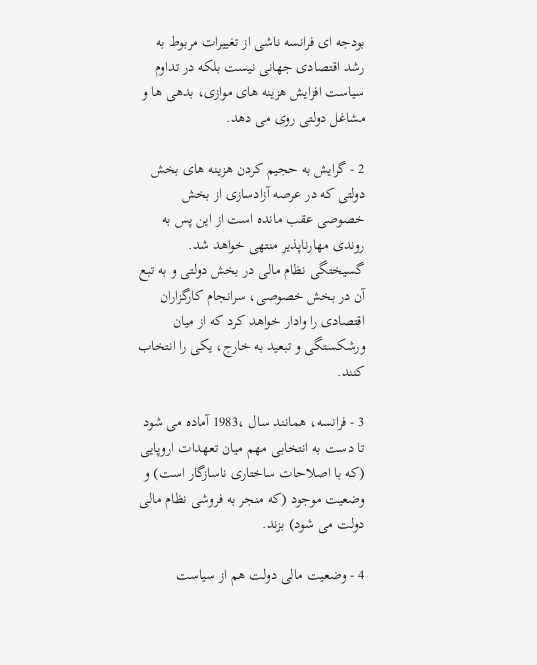بودجه ای فرانسه ناشی از تغييرات مربوط به رشد اقتصادی جهانی نيست بلكه در تداوم سياست افزايش هزينه های موازی، بدهی ها و مشاغل دولتی روی می دهد.

2 - گرايش به حجيم كردن هزينه های بخش دولتی كه در عرصه آزادسازی از بخش خصوصی عقب مانده است از اين پس به روندی مهارناپذير منتهی خواهد شد. گسيختگی نظام مالی در بخش دولتی و به تبع آن در بخش خصوصی، سرانجام كارگزاران اقتصادی را وادار خواهد كرد كه از ميان ورشكستگی و تبعيد به خارج، يكی را انتخاب كنند.

3 - فرانسه، همانند سال ،1983 آماده می شود تا دست به انتخابی مهم ميان تعهدات اروپايی (كه با اصلاحات ساختاری ناسازگار است) و وضعيت موجود (كه منجر به فروشی نظام مالی دولت می شود) بزند.

4 - وضعيت مالی دولت هم از سياست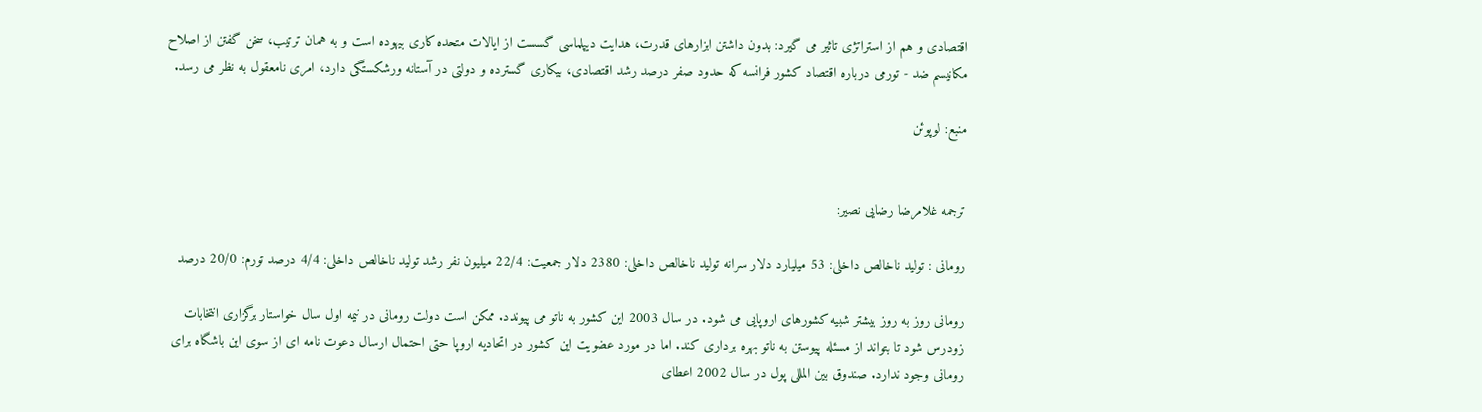اقتصادی و هم از استراتژی تاثير می گيرد: بدون داشتن ابزارهای قدرت، هدايت ديپلماسی گسست از ايالات متحده كاری بيهوده است و به همان ترتيب، سخن گفتن از اصلاح مكانيسم ضد - تورمی درباره اقتصاد كشور فرانسه كه حدود صفر درصد رشد اقتصادی، بيكاری گسترده و دولتی در آستانه ورشكستگی دارد، امری نامعقول به نظر می رسد.

منبع: لوپوئن


ترجمه غلامرضا رضايی نصير:

رومانی : توليد ناخالص داخلی: 53 ميليارد دلار سرانه توليد ناخالص داخلی: 2380 دلار جمعيت: 22/4 ميليون نفر رشد توليد ناخالص داخلی: 4/4 درصد تورم: 20/0 درصد

رومانی روز به روز بيشتر شبيه كشورهای اروپايی می شود. در سال 2003 اين كشور به ناتو می پيوندد. ممكن است دولت رومانی در نيمه اول سال خواستار برگزاری انتخابات زودرس شود تا بتواند از مسئله پيوستن به ناتو بهره برداری كند. اما در مورد عضويت اين كشور در اتحاديه اروپا حتی احتمال ارسال دعوت نامه ای از سوی اين باشگاه برای رومانی وجود ندارد. صندوق بين المللی پول در سال 2002 اعطای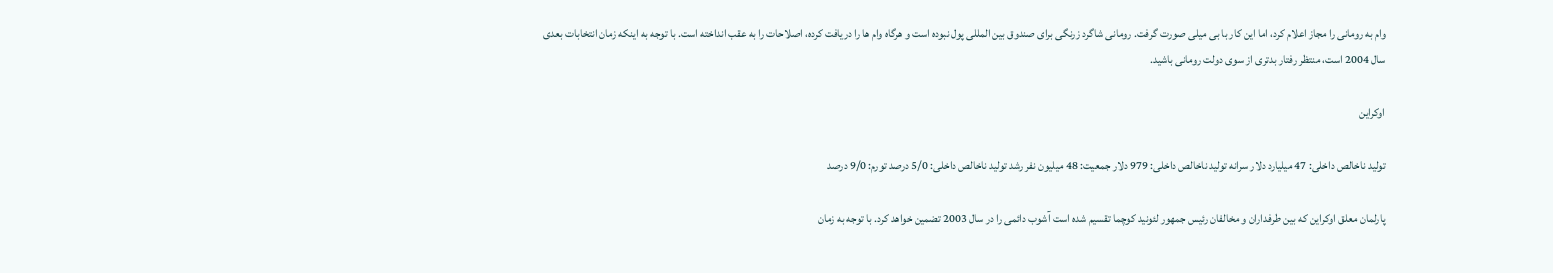وام به رومانی را مجاز اعلام كرد، اما اين كار با بی ميلی صورت گرفت. رومانی شاگرد زرنگی برای صندوق بين المللی پول نبوده است و هرگاه وام ها را دريافت كرده، اصلاحات را به عقب انداخته است. با توجه به اينكه زمان انتخابات بعدی سال 2004 است، منتظر رفتار بدتری از سوی دولت رومانی باشيد.

اوكراين

توليد ناخالص داخلی: 47 ميليارد دلار سرانه توليد ناخالص داخلی: 979 دلار جمعيت: 48 ميليون نفر رشد توليد ناخالص داخلی: 5/0 درصد تورم: 9/0 درصد

پارلمان معلق اوكراين كه بين طرفداران و مخالفان رئيس جمهور لئونيد كوچما تقسيم شده است آشوب دائمی را در سال 2003 تضمين خواهد كرد. با توجه به زمان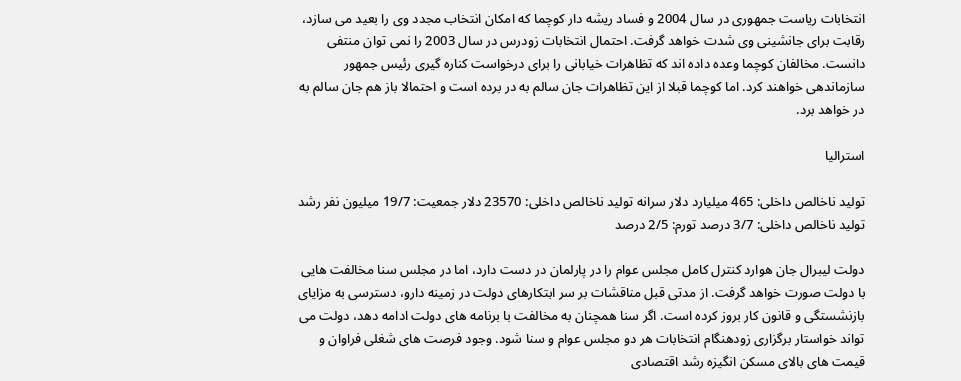انتخابات رياست جمهوری در سال 2004 و فساد ريشه دار كوچما كه امكان انتخاب مجدد وی را بعيد می سازد، رقابت برای جانشينی وی شدت خواهد گرفت. احتمال انتخابات زودرس در سال 2003 را نمی توان منتفی دانست. مخالفان كوچما وعده داده اند كه تظاهرات خيابانی را برای درخواست كناره گيری رئيس جمهور سازماندهی خواهند كرد. اما كوچما قبلا از اين تظاهرات جان سالم به در برده است و احتمالا باز هم جان سالم به در خواهد برد.

استراليا

توليد ناخالص داخلی: 465 ميليارد دلار سرانه توليد ناخالص داخلی: 23570 دلار جمعيت: 19/7 ميليون نفر رشد توليد ناخالص داخلی: 3/7 درصد تورم: 2/5 درصد

دولت ليبرال جان هوارد كنترل كامل مجلس عوام را در پارلمان در دست دارد، اما در مجلس سنا مخالفت هايی با دولت صورت خواهد گرفت. از مدتی قبل مناقشات بر سر ابتكارهای دولت در زمينه دارو، دسترسی به مزايای بازنشستگی و قانون كار بروز كرده است. اگر سنا همچنان به مخالفت با برنامه های دولت ادامه دهد، دولت می تواند خواستار برگزاری زودهنگام انتخابات هر دو مجلس عوام و سنا شود. وجود فرصت های شغلی فراوان و قيمت های بالای مسكن انگيزه رشد اقتصادی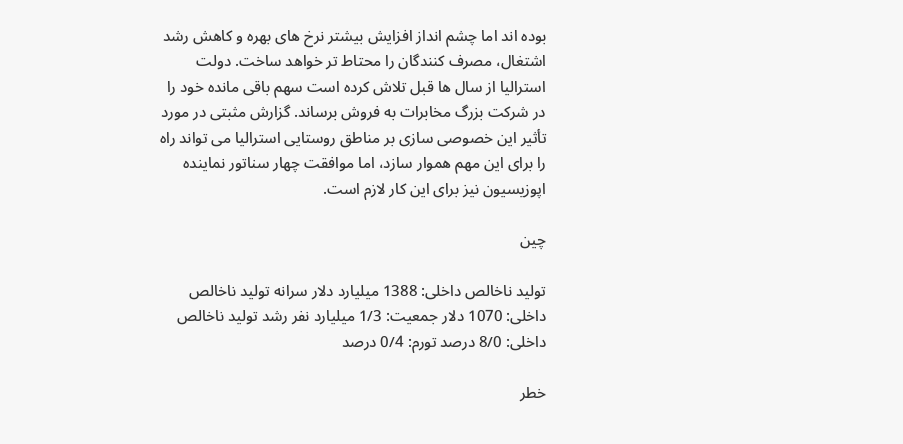بوده اند اما چشم انداز افزايش بيشتر نرخ های بهره و كاهش رشد اشتغال، مصرف كنندگان را محتاط تر خواهد ساخت. دولت استراليا از سال ها قبل تلاش كرده است سهم باقی مانده خود را در شركت بزرگ مخابرات به فروش برساند. گزارش مثبتی در مورد تأثير اين خصوصی سازی بر مناطق روستايی استراليا می تواند راه را برای اين مهم هموار سازد، اما موافقت چهار سناتور نماينده اپوزيسيون نيز برای اين كار لازم است.

چين

توليد ناخالص داخلی: 1388 ميليارد دلار سرانه توليد ناخالص داخلی: 1070 دلار جمعيت: 1/3 ميليارد نفر رشد توليد ناخالص داخلی: 8/0 درصد تورم: 0/4 درصد

خطر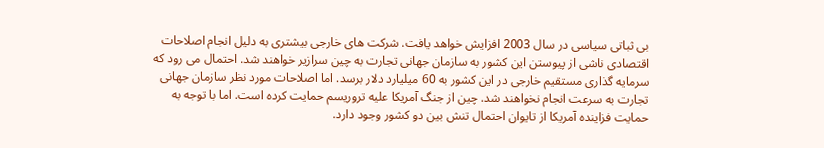بی ثباتی سياسی در سال 2003 افزايش خواهد يافت. شركت های خارجی بيشتری به دليل انجام اصلاحات اقتصادی ناشی از پيوستن اين كشور به سازمان جهانی تجارت به چين سرازير خواهند شد. احتمال می رود كه سرمايه گذاری مستقيم خارجی در اين كشور به 60 ميليارد دلار برسد. اما اصلاحات مورد نظر سازمان جهانی تجارت به سرعت انجام نخواهند شد. چين از جنگ آمريكا عليه تروريسم حمايت كرده است. اما با توجه به حمايت فزاينده آمريكا از تايوان احتمال تنش بين دو كشور وجود دارد.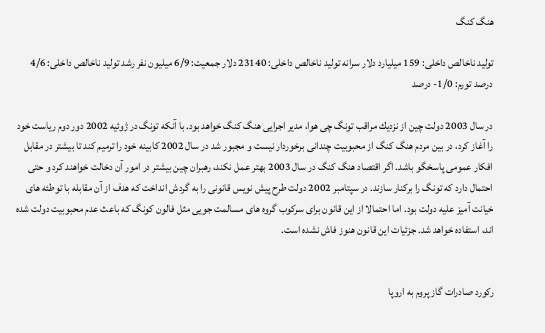هنگ كنگ

توليد ناخالص داخلی: 159 ميليارد دلار سرانه توليد ناخالص داخلی: 23140 دلار جمعيت: 6/9 ميليون نفر رشد توليد ناخالص داخلی: 4/6 درصد تورم: 1/0- درصد

در سال 2003 دولت چين از نزديك مراقب تونگ چی هوا، مدير اجرايی هنگ كنگ خواهد بود. با آنكه تونگ در ژوئيه 2002 دور دوم رياست خود را آغاز كرد، در بين مردم هنگ كنگ از محبوبيت چندانی برخوردار نيست و مجبور شد در سال 2002 كابينه خود را ترميم كند تا بيشتر در مقابل افكار عمومی پاسخگو باشد. اگر اقتصاد هنگ كنگ در سال 2003 بهتر عمل نكند، رهبران چين بيشتر در امور آن دخالت خواهند كرد و حتی احتمال دارد كه تونگ را بركنار سازند. در سپتامبر 2002 دولت طرح پيش نويس قانونی را به گردش انداخت كه هدف از آن مقابله با توطئه های خيانت آميز عليه دولت بود. اما احتمالا از اين قانون برای سركوب گروه های مسالمت جويی مثل فالون كونگ كه باعث عدم محبوبيت دولت شده اند، استفاده خواهد شد. جزئيات اين قانون هنوز فاش نشده است.


ركورد صادرات گاز پروم به اروپا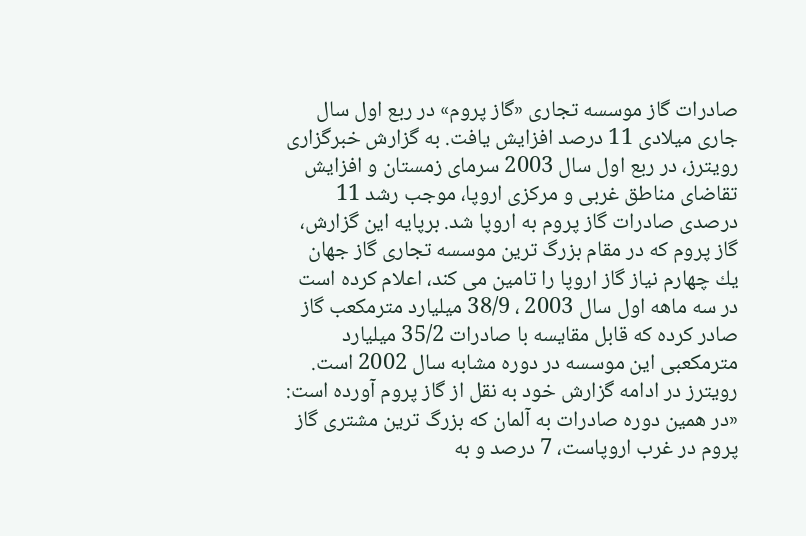صادرات گاز موسسه تجاری «گاز پروم» در ربع اول سال جاری ميلادی 11 درصد افزايش يافت. به گزارش خبرگزاری رويترز، در ربع اول سال 2003 سرمای زمستان و افزايش تقاضای مناطق غربی و مركزی اروپا، موجب رشد 11 درصدی صادرات گاز پروم به اروپا شد. برپايه اين گزارش، گاز پروم كه در مقام بزرگ ترين موسسه تجاری گاز جهان يك چهارم نياز گاز اروپا را تامين می كند، اعلام كرده است در سه ماهه اول سال 2003 ، 38/9 ميليارد مترمكعب گاز صادر كرده كه قابل مقايسه با صادرات 35/2 ميليارد مترمكعبی اين موسسه در دوره مشابه سال 2002 است. رويترز در ادامه گزارش خود به نقل از گاز پروم آورده است: «در همين دوره صادرات به آلمان كه بزرگ ترين مشتری گاز پروم در غرب اروپاست، 7 درصد و به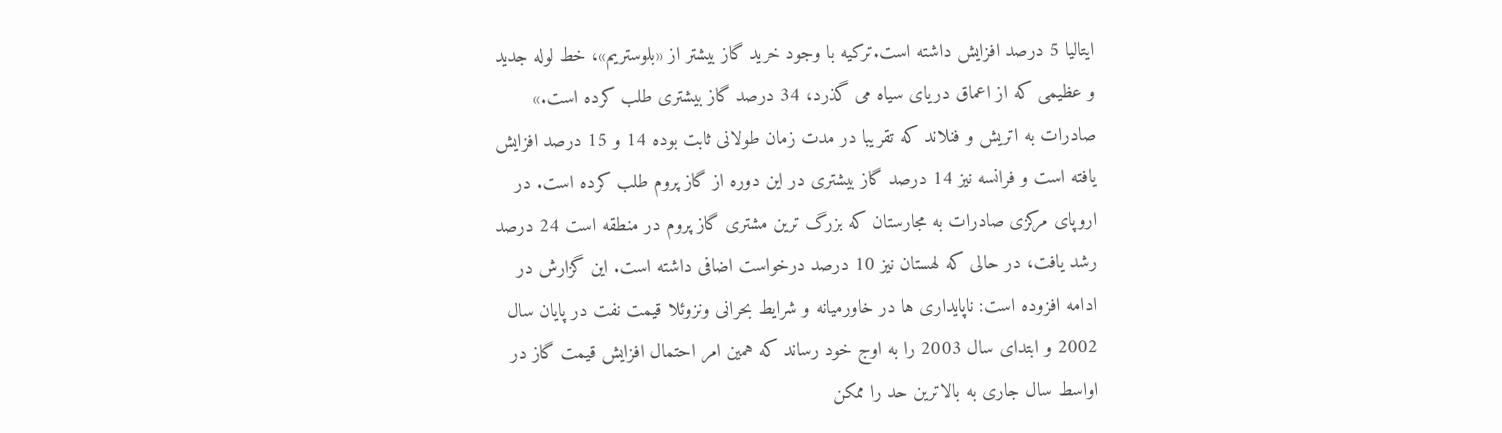ايتاليا 5 درصد افزايش داشته است.تركيه با وجود خريد گاز بيشتر از «بلوستريم»، خط لوله جديد و عظيمی كه از اعماق دريای سياه می گذرد، 34 درصد گاز بيشتری طلب كرده است.» صادرات به اتريش و فنلاند كه تقريبا در مدت زمان طولانی ثابت بوده 14 و 15 درصد افزايش يافته است و فرانسه نيز 14 درصد گاز بيشتری در اين دوره از گاز پروم طلب كرده است. در اروپای مركزی صادرات به مجارستان كه بزرگ ترين مشتری گاز پروم در منطقه است 24 درصد رشد يافت، در حالی كه لهستان نيز 10 درصد درخواست اضافی داشته است. اين گزارش در ادامه افزوده است: ناپايداری ها در خاورميانه و شرايط بحرانی ونزوئلا قيمت نفت در پايان سال 2002 و ابتدای سال 2003 را به اوج خود رساند كه همين امر احتمال افزايش قيمت گاز در اواسط سال جاری به بالاترين حد را ممكن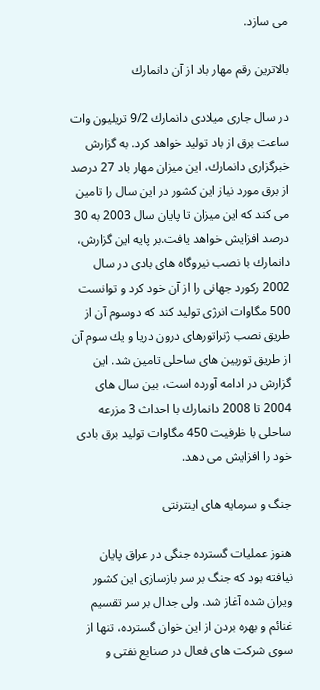می سازد.

بالاترين رقم مهار باد از آن دانمارك

در سال جاری ميلادی دانمارك 9/2 تريليون وات ساعت برق از باد توليد خواهد كرد. به گزارش خبرگزاری دانمارك، اين ميزان مهار باد 27 درصد از برق مورد نياز اين كشور در اين سال را تامين می كند كه اين ميزان تا پايان سال 2003 به 30 درصد افزايش خواهد يافت.بر پايه اين گزارش، دانمارك با نصب نيروگاه های بادی در سال 2002 ركورد جهانی را از آن خود كرد و توانست 500 مگاوات انرژی توليد كند كه دوسوم آن از طريق نصب ژنراتورهای درون دريا و يك سوم آن از طريق توربين های ساحلی تامين شد. اين گزارش در ادامه آورده است، بين سال های 2004 تا 2008 دانمارك با احداث 3 مزرعه ساحلی با ظرفيت 450 مگاوات توليد برق بادی خود را افزايش می دهد.

جنگ و سرمايه های اينترنتی

هنوز عمليات گسترده جنگی در عراق پايان نيافته بود كه جنگ بر سر بازسازی اين كشور ويران شده آغاز شد. ولی جدال بر سر تقسيم غنائم و بهره بردن از اين خوان گسترده، تنها از سوی شركت های فعال در صنايع نفتی و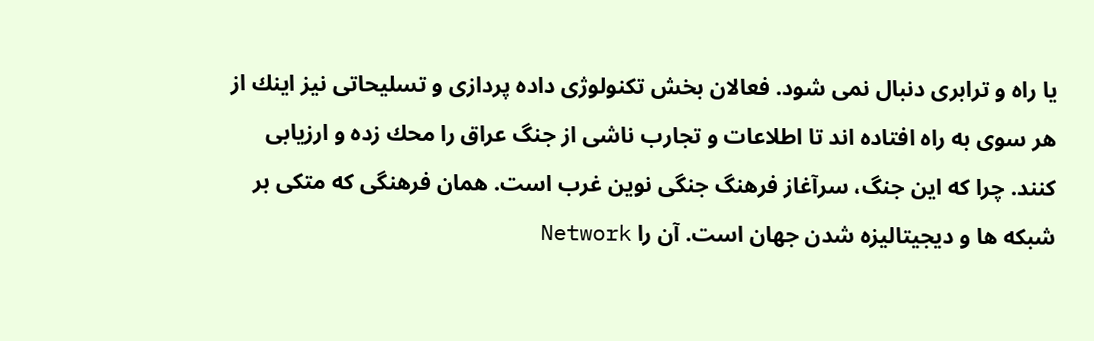يا راه و ترابری دنبال نمی شود. فعالان بخش تكنولوژی داده پردازی و تسليحاتی نيز اينك از هر سوی به راه افتاده اند تا اطلاعات و تجارب ناشی از جنگ عراق را محك زده و ارزيابی كنند. چرا كه اين جنگ، سرآغاز فرهنگ جنگی نوين غرب است. همان فرهنگی كه متكی بر شبكه ها و ديجيتاليزه شدن جهان است. آن را Network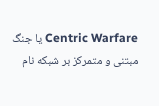Centric Warfare يا جنگ مبتنی و متمركز بر شبكه نام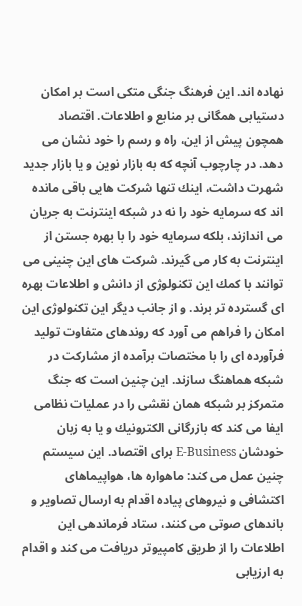نهاده اند. اين فرهنگ جنگی متكی است بر امكان دستيابی همگانی بر منابع و اطلاعات. اقتصاد همچون پيش از اين، راه و رسم را خود نشان می دهد. در چارچوب آنچه كه به بازار نوين و يا بازار جديد شهرت داشت، اينك تنها شركت هايی باقی مانده اند كه سرمايه خود را نه در شبكه اينترنت به جريان می اندازند، بلكه سرمايه خود را با بهره جستن از اينترنت به كار می گيرند. شركت های اين چنينی می توانند با كمك اين تكنولوژی از دانش و اطلاعات بهره ای گسترده تر برند. و از جانب ديگر اين تكنولوژی اين امكان را فراهم می آورد كه روندهای متفاوت توليد فرآورده ای را با مختصات برآمده از مشاركت در شبكه هماهنگ سازند. اين چنين است كه جنگ متمركز بر شبكه همان نقشی را در عمليات نظامی ايفا می كند كه بازرگانی الكترونيك و يا به زبان خودشان E-Business برای اقتصاد. اين سيستم چنين عمل می كند: ماهواره ها، هواپيماهای اكتشافی و نيروهای پياده اقدام به ارسال تصاوير و باندهای صوتی می كنند، ستاد فرماندهی اين اطلاعات را از طريق كامپيوتر دريافت می كند و اقدام به ارزيابی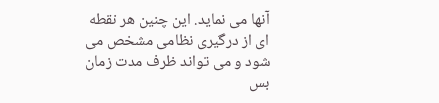آنها می نمايد. اين چنين هر نقطه ای از درگيری نظامی مشخص می شود و می تواند ظرف مدت زمان بس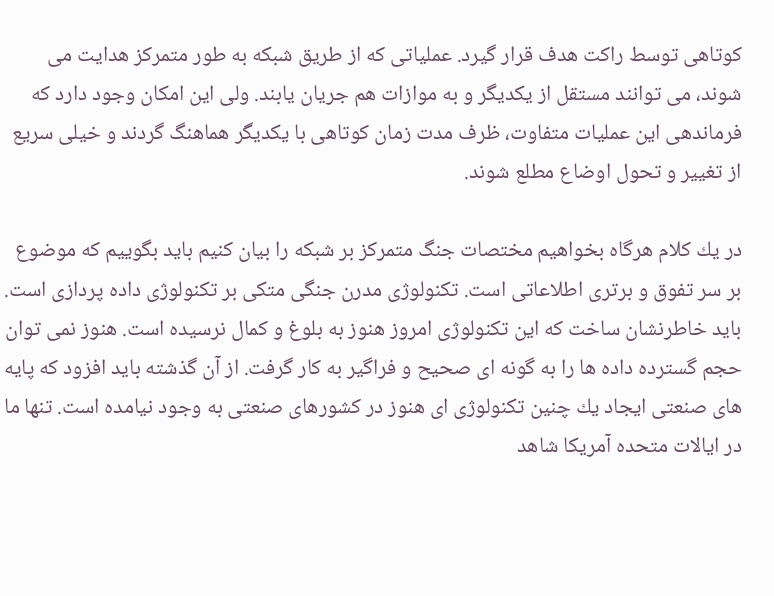كوتاهی توسط راكت هدف قرار گيرد. عملياتی كه از طريق شبكه به طور متمركز هدايت می شوند، می توانند مستقل از يكديگر و به موازات هم جريان يابند. ولی اين امكان وجود دارد كه فرماندهی اين عمليات متفاوت، ظرف مدت زمان كوتاهی با يكديگر هماهنگ گردند و خيلی سريع از تغيير و تحول اوضاع مطلع شوند.

در يك كلام هرگاه بخواهيم مختصات جنگ متمركز بر شبكه را بيان كنيم بايد بگوييم كه موضوع بر سر تفوق و برتری اطلاعاتی است. تكنولوژی مدرن جنگی متكی بر تكنولوژی داده پردازی است. بايد خاطرنشان ساخت كه اين تكنولوژی امروز هنوز به بلوغ و كمال نرسيده است. هنوز نمی توان حجم گسترده داده ها را به گونه ای صحيح و فراگير به كار گرفت. از آن گذشته بايد افزود كه پايه های صنعتی ايجاد يك چنين تكنولوژی ای هنوز در كشورهای صنعتی به وجود نيامده است. تنها ما در ايالات متحده آمريكا شاهد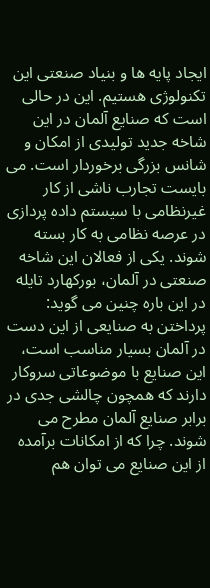ايجاد پايه ها و بنياد صنعتی اين تكنولوژی هستيم. اين در حالی است كه صنايع آلمان در اين شاخه جديد توليدی از امكان و شانس بزرگی برخوردار است. می بايست تجارب ناشی از كار غيرنظامی با سيستم داده پردازی در عرصه نظامی به كار بسته شوند. يكی از فعالان اين شاخه صنعتی در آلمان، بوركهارد تايله در اين باره چنين می گويد: پرداختن به صنايعی از اين دست در آلمان بسيار مناسب است، اين صنايع با موضوعاتی سروكار دارند كه همچون چالشی جدی در برابر صنايع آلمان مطرح می شوند. چرا كه از امكانات برآمده از اين صنايع می توان هم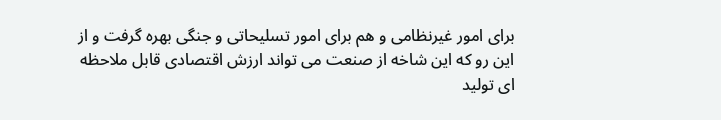برای امور غيرنظامی و هم برای امور تسليحاتی و جنگی بهره گرفت و از اين رو كه اين شاخه از صنعت می تواند ارزش اقتصادی قابل ملاحظه ای توليد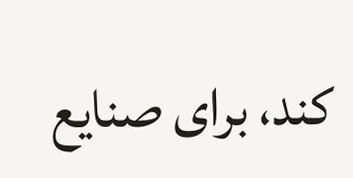كند، برای صنايع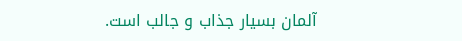آلمان بسيار جذاب و جالب است.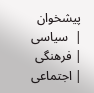پيشخوان  |  سياسی  | فرهنگی  | اجتماعی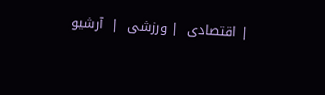| اقتصادی  | ورزشی  |  آرشيو